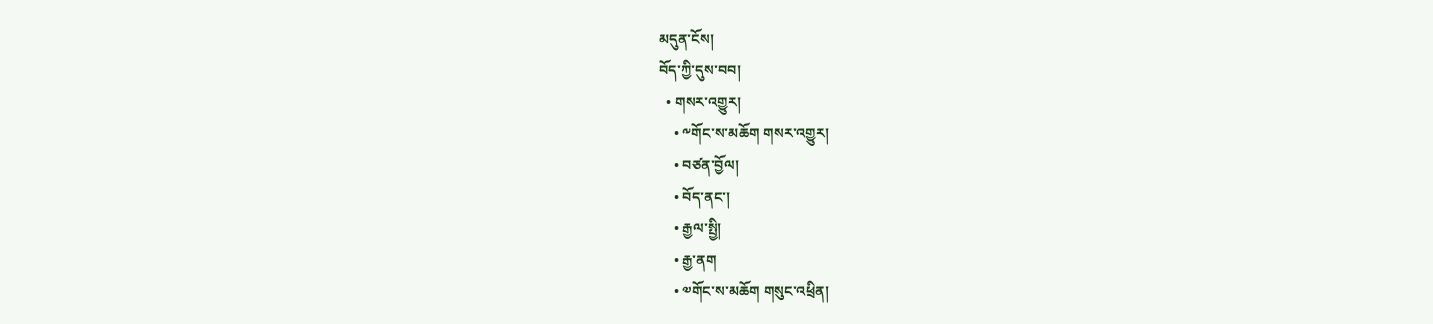མདུན་ངོས།
བོད་ཀྱི་དུས་བབ།
  • གསར་འགྱུར།
    • ༸གོང་ས་མཆོག གསར་འགྱུར།
    • བཙན་བྱོལ།
    • བོད་ནང་།
    • རྒྱལ་སྤྱི།
    • རྒྱ་ནག
    • ༧གོང་ས་མཆོག གསུང་འཕྲིན།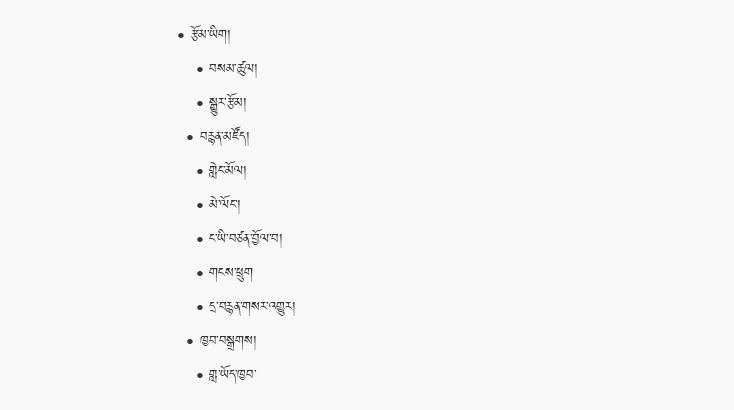• རྩོམ་ཡིག།
    • བསམ་ཚུལ།
    • སྒྱུར་རྩོམ།
  • བརྙན་མཛོད།
    • གླེང་མོལ།
    • མེ་ལོང་།
    • ང་ཡི་བཙན་བྱོལ་བ།
    • གངས་ཕྲུག
    • དྲ་བརྙན་གསར་འགྱུར།
  • ཁྱབ་བསྒྲགས།
    • གླ་ཡོད་ཁྱབ་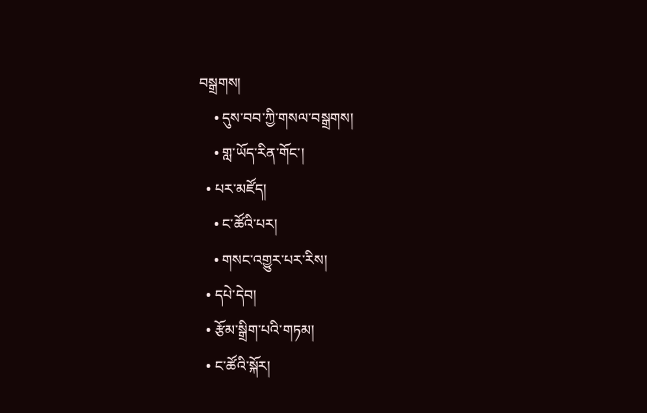བསྒྲགས།
    • དུས་བབ་ཀྱི་གསལ་བསྒྲགས།
    • གླ་ཡོད་རིན་གོང་།
  • པར་མཛོད།
    • ང་ཚོའི་པར།
    • གསང་འགྱུར་པར་རིས།
  • དཔེ་དེབ།
  • རྩོམ་སྒྲིག་པའི་གཏམ།
  • ང་ཚོའི་སྐོར།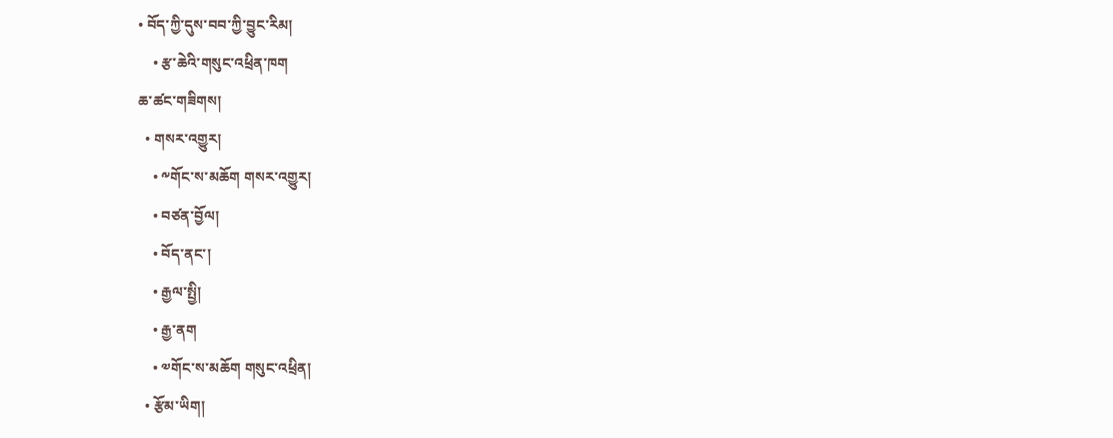• བོད་ཀྱི་དུས་བབ་ཀྱི་བྱུང་རིམ།
    • རྩ་ཆེའི་གསུང་འཕྲིན་ཁག
ཆ་ཚང་གཟིགས།
  • གསར་འགྱུར།
    • ༸གོང་ས་མཆོག གསར་འགྱུར།
    • བཙན་བྱོལ།
    • བོད་ནང་།
    • རྒྱལ་སྤྱི།
    • རྒྱ་ནག
    • ༧གོང་ས་མཆོག གསུང་འཕྲིན།
  • རྩོམ་ཡིག།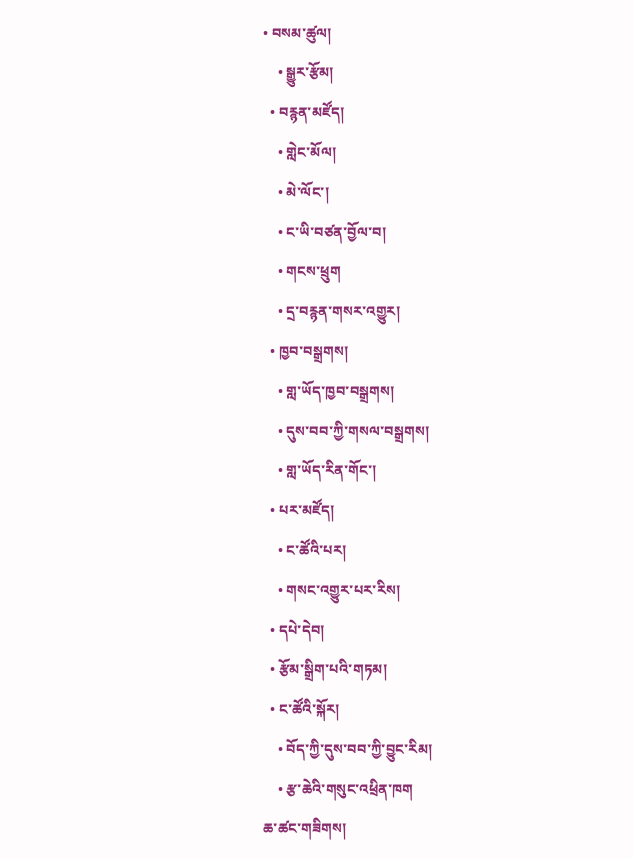• བསམ་ཚུལ།
    • སྒྱུར་རྩོམ།
  • བརྙན་མཛོད།
    • གླེང་མོལ།
    • མེ་ལོང་།
    • ང་ཡི་བཙན་བྱོལ་བ།
    • གངས་ཕྲུག
    • དྲ་བརྙན་གསར་འགྱུར།
  • ཁྱབ་བསྒྲགས།
    • གླ་ཡོད་ཁྱབ་བསྒྲགས།
    • དུས་བབ་ཀྱི་གསལ་བསྒྲགས།
    • གླ་ཡོད་རིན་གོང་།
  • པར་མཛོད།
    • ང་ཚོའི་པར།
    • གསང་འགྱུར་པར་རིས།
  • དཔེ་དེབ།
  • རྩོམ་སྒྲིག་པའི་གཏམ།
  • ང་ཚོའི་སྐོར།
    • བོད་ཀྱི་དུས་བབ་ཀྱི་བྱུང་རིམ།
    • རྩ་ཆེའི་གསུང་འཕྲིན་ཁག
ཆ་ཚང་གཟིགས།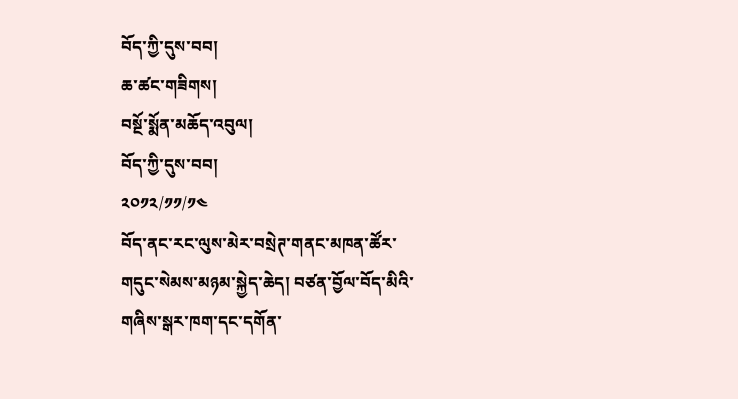བོད་ཀྱི་དུས་བབ།
ཆ་ཚང་གཟིགས།
བསྔོ་སྨོན་མཆོད་འབུལ།
བོད་ཀྱི་དུས་བབ།
༢༠༡༢/༡༡/༡༤
བོད་ནང་རང་ལུས་མེར་བསྲེཊ་གནང་མཁན་ཚོར་གདུང་སེམས་མཉམ་སྐྱེད་ཆེད། བཙན་བྱོལ་བོད་མིའི་གཞིས་སྒར་ཁག་དང་དགོན་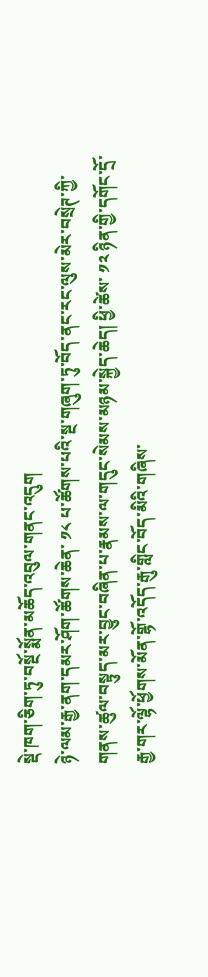སྡེ་ཁག་ཅིག་ཏུ་བསྔོ་སྨོན་མཆོད་འབུལ་གནང་འདུག
ཉེ་ལམ་རྒྱ་ནག་དམར་ཤོག་ཚོགས་ཆེན་ ༡༨ པ་ཚོགས་པའི་སྔ་གཞུག་ཏུ་བོད་ནང་རང་ལུས་མེར་བསྲེཊ་ཀྱི་གནས་ཚུལ་བསྟུད་མར་བྱུང་བཞིན་པ་རྣམས་ལ་གདུང་སེམས་མཉམ་སྐྱེད་ཆེད། ཕྱི་ཚེས་ ༡༢ ཉིན་གྱི་དགོང་དྲོ་རྒྱ་གར་ལྷོ་ཕྱོགས་མོན་གྷོ་འདོད་རྒུ་གླིང་བོད་མིའི་གཞིས་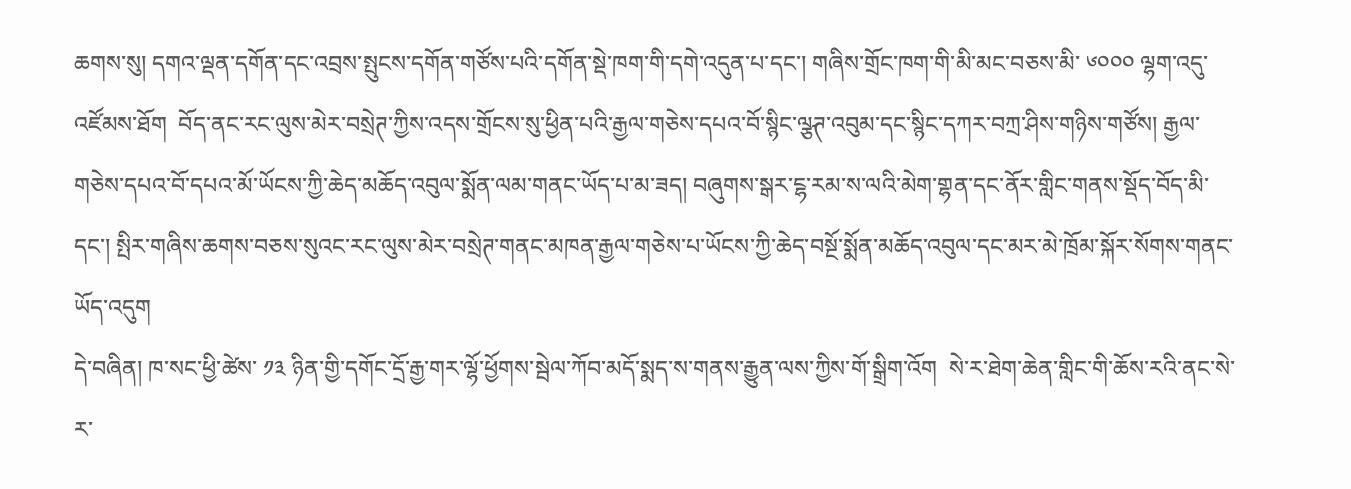ཆགས་སུ། དགའ་ལྡན་དགོན་དང་འབྲས་སྤུངས་དགོན་གཙོས་པའི་དགོན་སྡེ་ཁག་གི་དགེ་འདུན་པ་དང་། གཞིས་གྲོང་ཁག་གི་མི་མང་བཅས་མི་ ༦༠༠༠ ལྷག་འདུ་འཛོམས་ཐོག  བོད་ནང་རང་ལུས་མེར་བསྲེཊ་ཀྱིས་འདས་གྲོངས་སུ་ཕྱིན་པའི་རྒྱལ་གཅེས་དཔའ་བོ་སྙིང་ལྩཊ་འབུམ་དང་སྙིང་དཀར་བཀྲ་ཤིས་གཉིས་གཙོས། རྒྱལ་གཅེས་དཔའ་བོ་དཔའ་མོ་ཡོངས་ཀྱི་ཆེད་མཆོད་འབུལ་སྨོན་ལམ་གནང་ཡོད་པ་མ་ཟད། བཞུགས་སྒར་ངྷ་རམ་ས་ལའི་མེག་གྷན་དང་ནོར་གླིང་གནས་སྡོད་བོད་མི་དང་། སྤིར་གཞིས་ཆགས་བཅས་སུའང་རང་ལུས་མེར་བསྲེཊ་གནང་མཁན་རྒྱལ་གཅེས་པ་ཡོངས་ཀྱི་ཆེད་བསྔོ་སྨོན་མཆོད་འབུལ་དང་མར་མེ་ཁྲོམ་སྐོར་སོགས་གནང་ཡོད་འདུག
དེ་བཞིན། ཁ་སང་ཕྱི་ཚེས་ ༡༣ ཉིན་གྱི་དགོང་དྲོ་རྒྱ་གར་ལྷོ་ཕྱོགས་སྦེལ་ཀོབ་མདོ་སྨད་ས་གནས་རྒྱུན་ལས་ཀྱིས་གོ་སྒྲིག་འོག  སེ་ར་ཐེག་ཆེན་གླིང་གི་ཆོས་རའི་ནང་སེ་ར་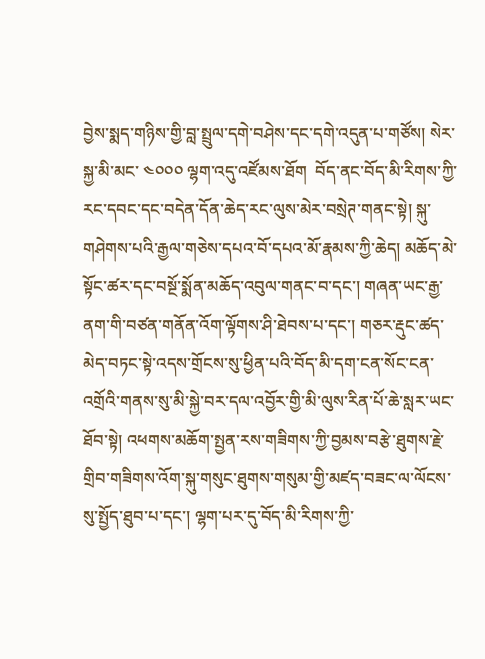བྱེས་སྨད་གཉིས་གྱི་བླ་སྤྲུལ་དགེ་བཤེས་དང་དགེ་འདུན་པ་གཙོས། སེར་སྐྱ་མི་མང་ ༤༠༠༠ ལྷག་འདུ་འཛོམས་ཐོག  བོད་ནང་བོད་མི་རིགས་ཀྱི་རང་དབང་དང་བདེན་དོན་ཆེད་རང་ལུས་མེར་བསྲེཊ་གནང་སྟེ། སྐུ་གཤེགས་པའི་རྒྱལ་གཅེས་དཔའ་བོ་དཔའ་མོ་རྣམས་ཀྱི་ཆེད། མཆོད་མེ་སྟོང་ཚར་དང་བསྔོ་སྨོན་མཆོད་འབུལ་གནང་བ་དང་། གཞན་ཡང་རྒྱ་ནག་གི་བཙན་གནོན་འོག་ལྟོགས་ཤི་ཐེབས་པ་དང་། གཅར་རྡུང་ཚད་མེད་བཏང་སྟེ་འདས་གྲོངས་སུ་ཕྱིན་པའི་བོད་མི་དག་ངན་སོང་ངན་འགྲོའི་གནས་སུ་མི་སྐྱེ་བར་དལ་འབྱོར་གྱི་མི་ལུས་རིན་པོ་ཆེ་སླར་ཡང་ཐོབ་སྟེ། འཕགས་མཆོག་སྤྱན་རས་གཟིགས་ཀྱི་བྱམས་བརྩེ་ཐུགས་རྗེ་གྲིབ་གཟིགས་འོག་སྐུ་གསུང་ཐུགས་གསུམ་གྱི་མཛད་བཟང་ལ་ལོངས་སུ་སྤྱོད་ཐུབ་པ་དང་། ལྷག་པར་དུ་བོད་མི་རིགས་ཀྱི་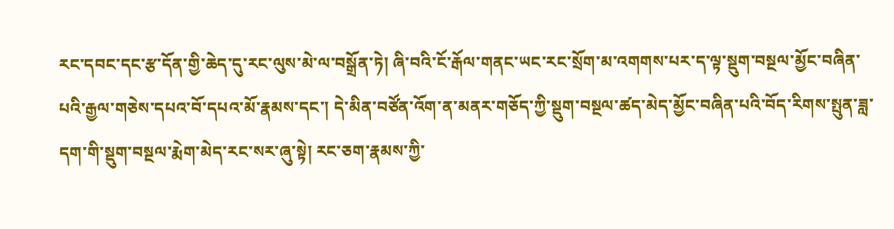རང་དབང་དང་རྩ་དོན་གྱི་ཆེད་དུ་རང་ལུས་མེ་ལ་བསྒྲོན་ཏེ། ཞི་བའི་ངོ་རྒོལ་གནང་ཡང་རང་སྲོག་མ་འགགས་པར་ད་ལྟ་སྡུག་བསྔལ་མྱོང་བཞིན་པའི་རྒྱལ་གཅེས་དཔའ་བོ་དཔའ་མོ་རྣམས་དང་། དེ་མིན་བཙོན་འོག་ན་མནར་གཅོད་ཀྱི་སྡུག་བསྔལ་ཚད་མེད་མྱོང་བཞིན་པའི་བོད་རིགས་སྤུན་ཟླ་དག་གི་སྡུག་བསྔལ་རྨེག་མེད་རང་སར་ཞུ་སྟེ། རང་ཅག་རྣམས་ཀྱི་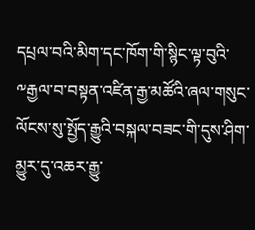དཔྲལ་བའི་མིག་དང་ཁོག་གི་སྙིང་ལྟ་བུའི་༸རྒྱལ་བ་བསྟན་འཛིན་རྒྱ་མཚོའི་ཞལ་གསུང་ལོངས་སུ་སྤྱོད་རྒྱུའི་བསྐལ་བཟང་གི་དུས་ཤིག་མྱུར་དུ་འཆར་རྒྱུ་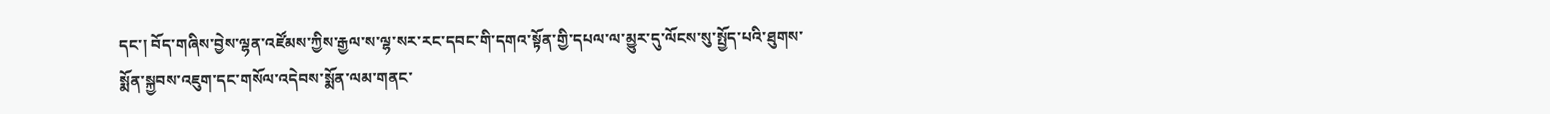དང་། བོད་གཞིས་བྱེས་ལྷན་འཛོམས་ཀྱིས་རྒྱལ་ས་ལྷ་སར་རང་དབང་གི་དགའ་སྟོན་གྱི་དཔལ་ལ་མྱུར་དུ་ལོངས་སུ་སྤྱོད་པའི་ཐུགས་སྨོན་སྐྱབས་འཇུག་དང་གསོལ་འདེབས་སྨོན་ལམ་གནང་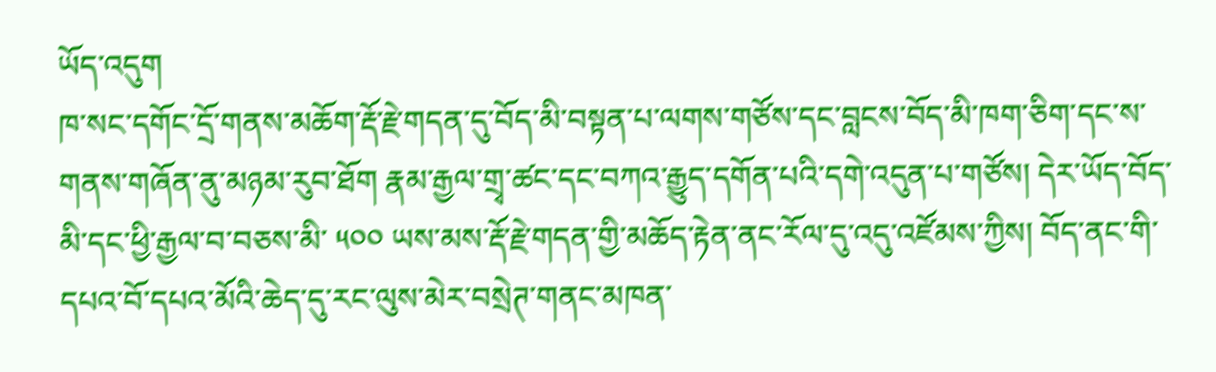ཡོད་འདུག
ཁ་སང་དགོང་དྲོ་གནས་མཆོག་རྡོ་རྗེ་གདན་དུ་བོད་མི་བསྟན་པ་ལགས་གཙོས་དང་བླངས་བོད་མི་ཁག་ཅིག་དང་ས་གནས་གཞོན་ནུ་མཉམ་རུབ་ཐོག རྣམ་རྒྱལ་གྲྭ་ཚང་དང་བཀའ་རྒྱུད་དགོན་པའི་དགེ་འདུན་པ་གཙོས། དེར་ཡོད་བོད་མི་དང་ཕྱི་རྒྱལ་བ་བཅས་མི་ ༥༠༠ ཡས་མས་རྡོ་རྗེ་གདན་གྱི་མཆོད་རྟེན་ནང་རོལ་དུ་འདུ་འཛོམས་ཀྱིས། བོད་ནང་གི་དཔའ་བོ་དཔའ་མོའི་ཆེད་དུ་རང་ལུས་མེར་བསྲེཊ་གནང་མཁན་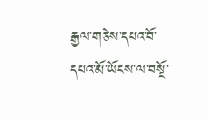རྒྱལ་གཅེས་དཔའ་བོ་དཔའ་མོ་ཡོངས་ལ་བསྔོ་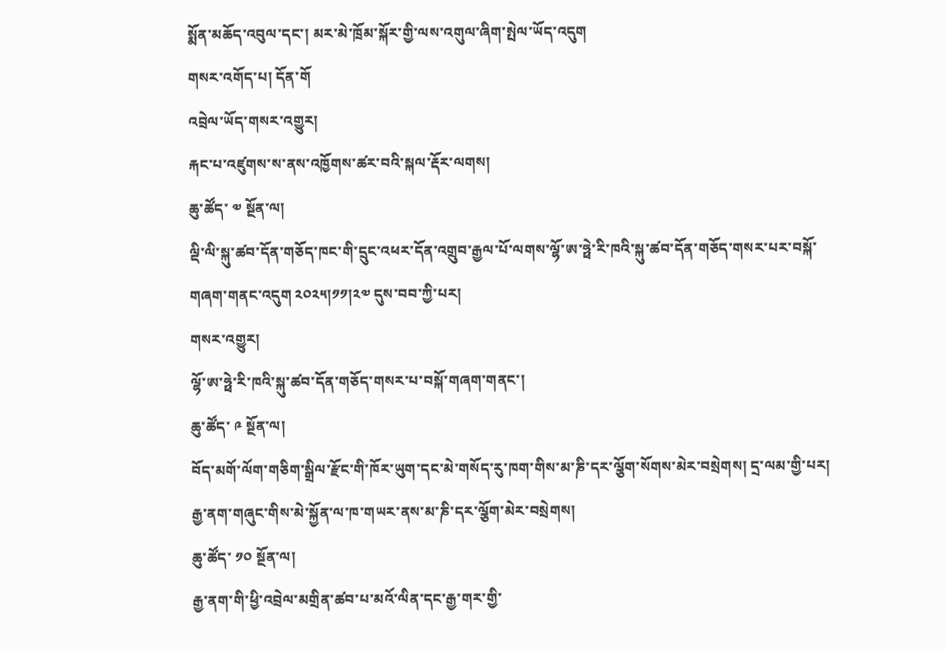སྨོན་མཆོད་འབུལ་དང་། མར་མེ་ཁྲོམ་སྐོར་གྱི་ལས་འགུལ་ཞིག་སྤེལ་ཡོད་འདུག
གསར་འགོད་པ། དོན་གོ
འབྲེལ་ཡོད་གསར་འགྱུར།
རྐང་པ་འཛུགས་ས་ནས་འཁྱོགས་ཚར་བའི་སྐལ་རྡོར་ལགས།
ཆུ་ཚོད་ ༧ སྔོན་ལ།
ལྡི་ལི་སྐུ་ཚབ་དོན་གཅོད་ཁང་གི་དྲུང་འཕར་དོན་འགྲུབ་རྒྱལ་པོ་ལགས་ལྷོ་ཨ་ཧྥེ་རི་ཁའི་སྐུ་ཚབ་དོན་གཅོད་གསར་པར་བསྐོ་གཞག་གནང་འདུག ༢༠༢༥།༡༡།༢༧ དུས་བབ་ཀྱི་པར།
གསར་འགྱུར།
ལྷོ་ཨ་ཧྥེ་རི་ཁའི་སྐུ་ཚབ་དོན་གཅོད་གསར་པ་བསྐོ་གཞག་གནང་།
ཆུ་ཚོད་ ༩ སྔོན་ལ།
བོད་མགོ་ལོག་གཅིག་སྒྲིལ་རྫོང་གི་ཁོར་ཡུག་དང་མེ་གསོད་རུ་ཁག་གིས་མ་ཎི་དར་ལྕོག་སོགས་མེར་བསྲེགས། དྲ་ལམ་གྱི་པར།
རྒྱ་ནག་གཞུང་གིས་མེ་སྐྱོན་ལ་ཁ་གཡར་ནས་མ་ཎི་དར་ལྕོག་མེར་བསྲེགས།
ཆུ་ཚོད་ ༡༠ སྔོན་ལ།
རྒྱ་ནག་གི་ཕྱི་འབྲེལ་མགྲིན་ཚབ་པ་མའོ་ལིན་དང་རྒྱ་གར་གྱི་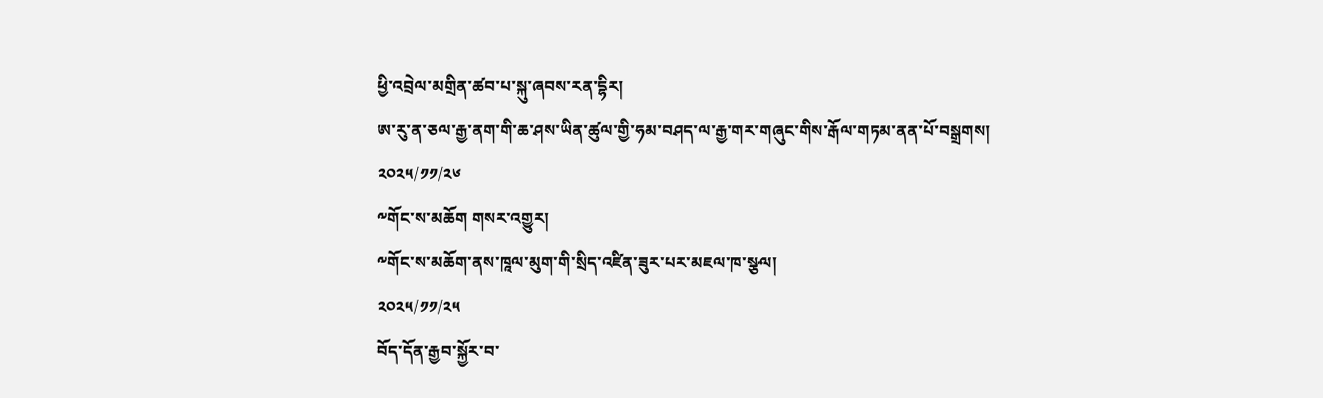ཕྱི་འབྲེལ་མགྲིན་ཚབ་པ་སྐུ་ཞབས་རན་དྷིར།
ཨ་རུ་ན་ཅལ་རྒྱ་ནག་གི་ཆ་ཤས་ཡིན་ཚུལ་གྱི་ཧམ་བཤད་ལ་རྒྱ་གར་གཞུང་གིས་རྒོལ་གཏམ་ནན་པོ་བསྒྲགས།
༢༠༢༥/༡༡/༢༦
༸གོང་ས་མཆོག གསར་འགྱུར།
༸གོང་ས་མཆོག་ནས་ཁཱལ་མུག་གི་སྲིད་འཛིན་ཟུར་པར་མཇལ་ཁ་སྩལ།
༢༠༢༥/༡༡/༢༥
བོད་དོན་རྒྱབ་སྐྱོར་བ་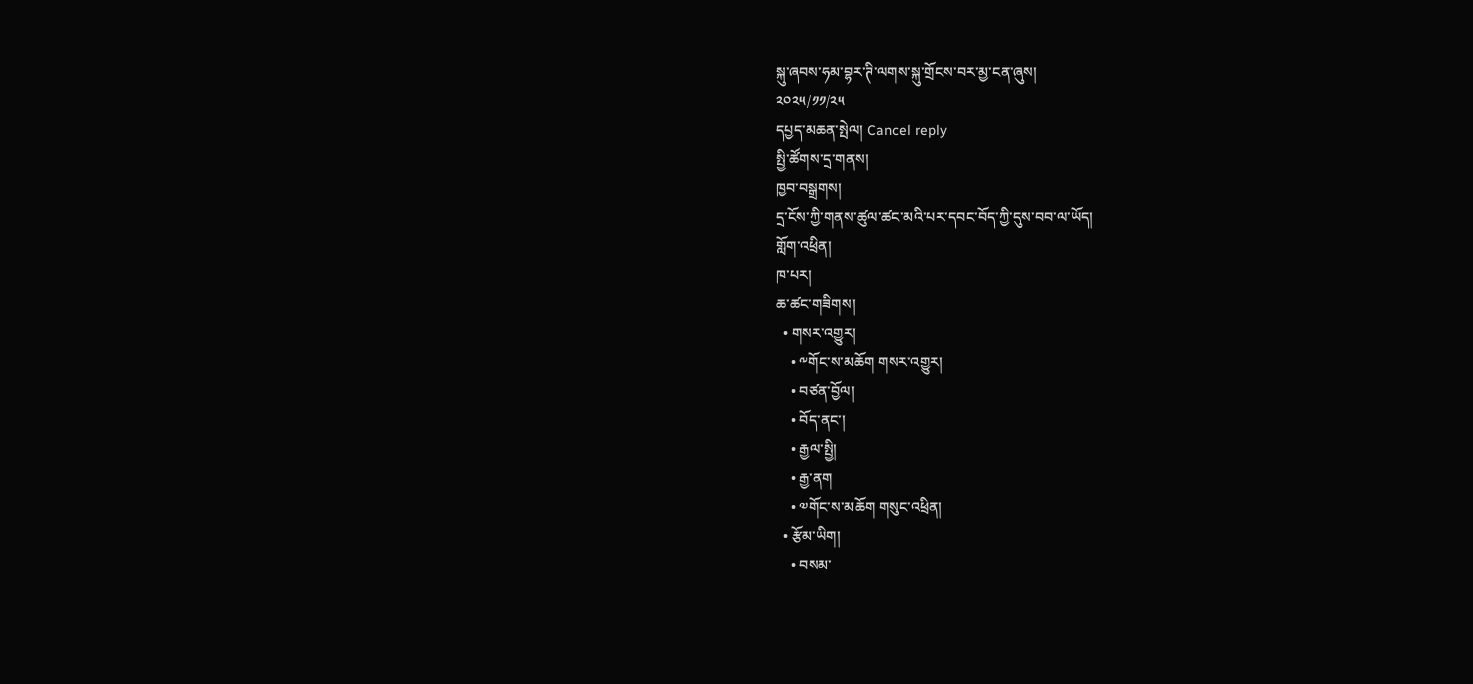སྐུ་ཞབས་ཧམ་བྷར་ཊི་ལགས་སྐུ་གྲོངས་བར་མྱ་ངན་ཞུས།
༢༠༢༥/༡༡/༢༥
དཔྱད་མཆན་སྤེལ། Cancel reply
སྤྱི་ཚོགས་དྲ་གནས།
ཁྱབ་བསྒྲགས།
དྲ་ངོས་ཀྱི་གནས་ཚུལ་ཚང་མའི་པར་དབང་བོད་ཀྱི་དུས་བབ་ལ་ཡོད།
གློག་འཕྲིན།
ཁ་པར།
ཆ་ཚང་གཟིགས།
  • གསར་འགྱུར།
    • ༸གོང་ས་མཆོག གསར་འགྱུར།
    • བཙན་བྱོལ།
    • བོད་ནང་།
    • རྒྱལ་སྤྱི།
    • རྒྱ་ནག
    • ༧གོང་ས་མཆོག གསུང་འཕྲིན།
  • རྩོམ་ཡིག།
    • བསམ་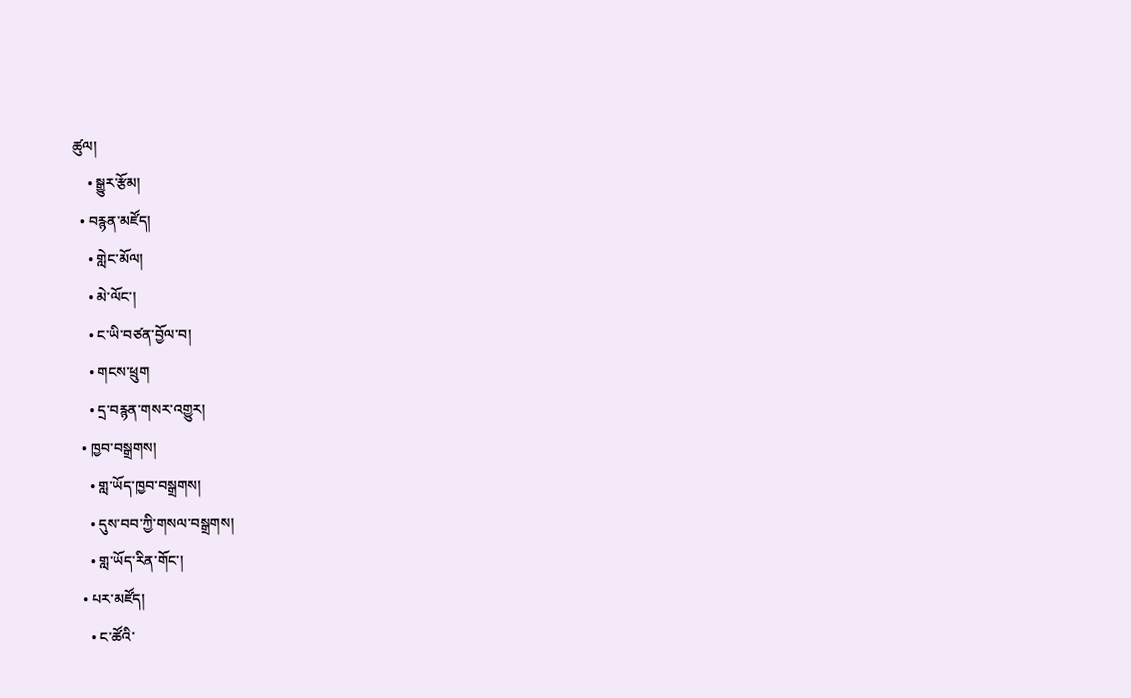ཚུལ།
    • སྒྱུར་རྩོམ།
  • བརྙན་མཛོད།
    • གླེང་མོལ།
    • མེ་ལོང་།
    • ང་ཡི་བཙན་བྱོལ་བ།
    • གངས་ཕྲུག
    • དྲ་བརྙན་གསར་འགྱུར།
  • ཁྱབ་བསྒྲགས།
    • གླ་ཡོད་ཁྱབ་བསྒྲགས།
    • དུས་བབ་ཀྱི་གསལ་བསྒྲགས།
    • གླ་ཡོད་རིན་གོང་།
  • པར་མཛོད།
    • ང་ཚོའི་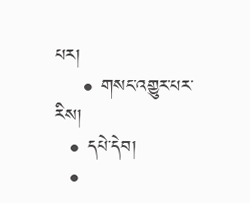པར།
    • གསང་འགྱུར་པར་རིས།
  • དཔེ་དེབ།
  •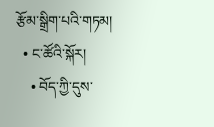རྩོམ་སྒྲིག་པའི་གཏམ།
  • ང་ཚོའི་སྐོར།
    • བོད་ཀྱི་དུས་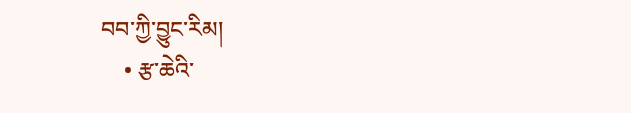བབ་ཀྱི་བྱུང་རིམ།
    • རྩ་ཆེའི་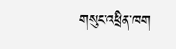གསུང་འཕྲིན་ཁག